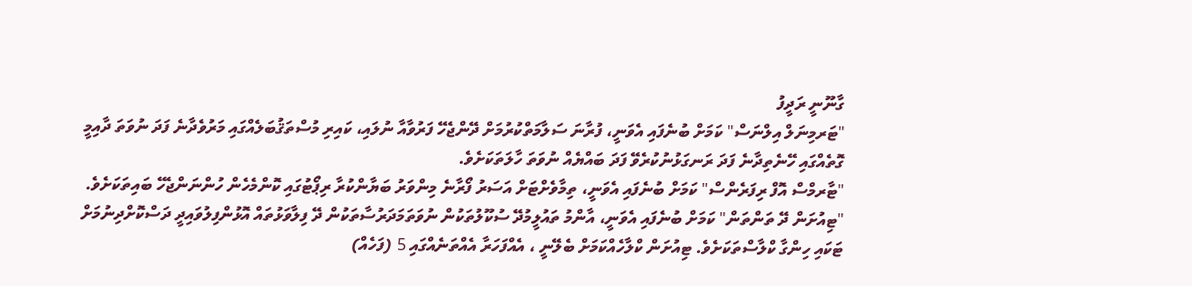ގާނޫނީ ރަދީފު
"ޓަރމިނަލް އިލްނަސް" ކަމަށް ބުނެފައި އެވަނީ، ފުރާނަ ސަލާމަތްކުރުމަށް ދޭންޖެހޭ ފަރުވާއާ ނުލައި، ކައިރި މުސްތަޤުބަލެއްގައި މަރުވެދާނެ ފަދަ ނުވަތަ ދާއިމީ ގޮތެއްގައި ހޭނެތިދާނެ ފަދަ ރަނގަޅުނުކުރެވޭ ފަދަ ބައްޔެއް ނުވަތަ ހާލަތަކަށެވެ.
"ޓާރމްސް އޮފް ރިފަރެންސް" ކަމަށް ބުނެފައި އެވަނީ، ތިމާވެށްޓަށް އަސަރު ފޯރާނެ މިންވަރު ބަޔާންކުރާ ރިޕޯޓުގައި ކޮންމެހެން ހުންނަންޖެހޭ ބައިތަކަށެވެ.
"ޓިއުށަން ދޭ ތަންތަން" ކަމަށް ބުނެފައި އެވަނީ، އާންމު ތައުލީމުދޭ ސުކޫލުތަކުން ނުވަތަމަދަރުސާތަކުން ދޭ ފިލާވަޅުތައް އޮޅުންފިލުވައިދީ ދަސްކޮށްދިނުމަށް ޓަކައި ހިންގާ ކްލާސްތަކަށެވެ. ޓިއުށަން ކްލާހެއްކަމަށް ބެލޭނީ ، އެއްފަހަރާ އެއްތަނެއްގައި 5 (ފަހެއް)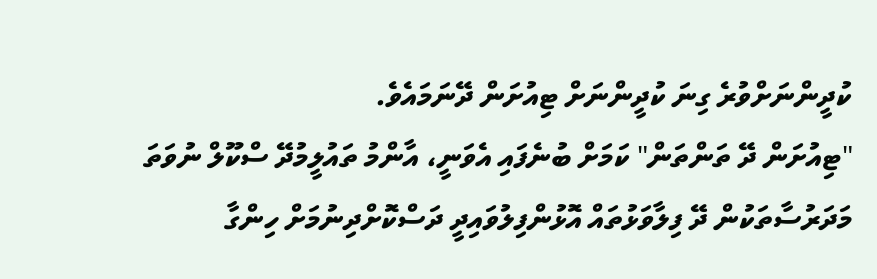ކުދީންނަށްވުރެ ގިނަ ކުދީންނަށް ޓިއުށަން ދޭނަމައެވެ.
"ޓިއުށަން ދޭ ތަންތަން" ކަމަށް ބުނެފައި އެވަނީ، އާންމު ތައުލީމުދޭ ސްކޫލް ނުވަތަ މަދަރުސާތަކުން ދޭ ފިލާވަޅުތައް އޮޅުންފިލުވައިދީ ދަސްކޮށްދިނުމަށް ހިންގާ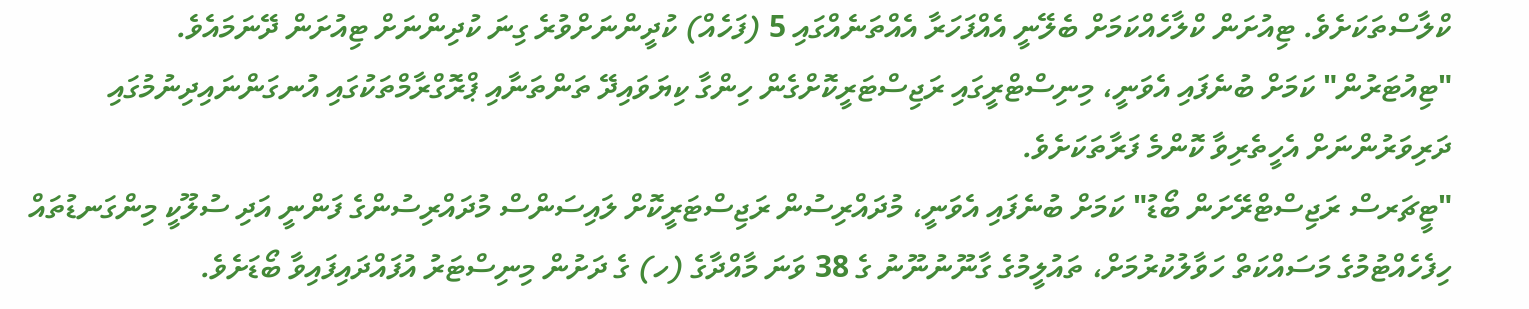ކްލާސްތަކަށެވެ. ޓިއުށަން ކްލާހެއްކަމަށް ބެލޭނީ އެއްފަހަރާ އެއްތަނެއްގައި 5 (ފަހެއް) ކުދީންނަށްވުރެ ގިނަ ކުދިންނަށް ޓިއުށަން ދޭނަމައެވެ.
"ޓިއުޓަރުން" ކަމަށް ބުނެފައި އެވަނީ، މިނިސްޓްރީގައި ރަޖިސްޓަރީކޮށްގެން ހިންގާ ކިޔަވައިދޭ ތަންތަނާއި ޕްރޮގްރާމްތަކުގައި އުނގަންނައިދިނުމުގައި ދަރިވަރުންނަށް އެހީތެރިވާ ކޮންމެ ފަރާތަކަށެވެ.
"ޓީޗަރސް ރަޖިސްޓްރޭށަން ބޯޑު" ކަމަށް ބުނެފައި އެވަނީ، މުދައްރިސުން ރަޖިސްޓަރީކޮށް ލައިސަންސް މުދައްރިސުންގެ ފަންނީ އަދި ސުލޫކީ މިންގަނޑުތައް ހިފެހެއްޓުމުގެ މަސައްކަތް ހަވާލުކުރުމަށް، ތައުލީމުގެ ގާނޫނުނޫނު ގެ 38 ވަނަ މާއްދާގެ (ހ) ގެ ދަށުން މިނިސްޓަރު އުފައްދައިފައިވާ ބޯޑަށެވެ.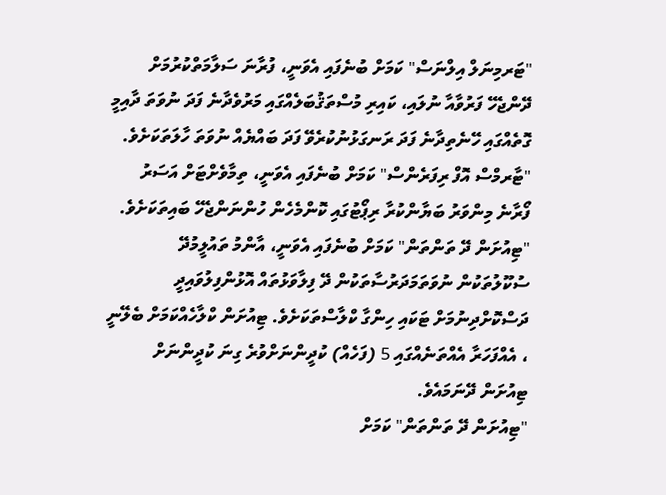"ޓަރމިނަލް އިލްނަސް" ކަމަށް ބުނެފައި އެވަނީ، ފުރާނަ ސަލާމަތްކުރުމަށް ދޭންޖެހޭ ފަރުވާއާ ނުލައި، ކައިރި މުސްތަޤުބަލެއްގައި މަރުވެދާނެ ފަދަ ނުވަތަ ދާއިމީ ގޮތެއްގައި ހޭނެތިދާނެ ފަދަ ރަނގަޅުނުކުރެވޭ ފަދަ ބައްޔެއް ނުވަތަ ހާލަތަކަށެވެ.
"ޓާރމްސް އޮފް ރިފަރެންސް" ކަމަށް ބުނެފައި އެވަނީ، ތިމާވެށްޓަށް އަސަރު ފޯރާނެ މިންވަރު ބަޔާންކުރާ ރިޕޯޓުގައި ކޮންމެހެން ހުންނަންޖެހޭ ބައިތަކަށެވެ.
"ޓިއުށަން ދޭ ތަންތަން" ކަމަށް ބުނެފައި އެވަނީ، އާންމު ތައުލީމުދޭ ސުކޫލުތަކުން ނުވަތަމަދަރުސާތަކުން ދޭ ފިލާވަޅުތައް އޮޅުންފިލުވައިދީ ދަސްކޮށްދިނުމަށް ޓަކައި ހިންގާ ކްލާސްތަކަށެވެ. ޓިއުށަން ކްލާހެއްކަމަށް ބެލޭނީ ، އެއްފަހަރާ އެއްތަނެއްގައި 5 (ފަހެއް) ކުދީންނަށްވުރެ ގިނަ ކުދީންނަށް ޓިއުށަން ދޭނަމައެވެ.
"ޓިއުށަން ދޭ ތަންތަން" ކަމަށް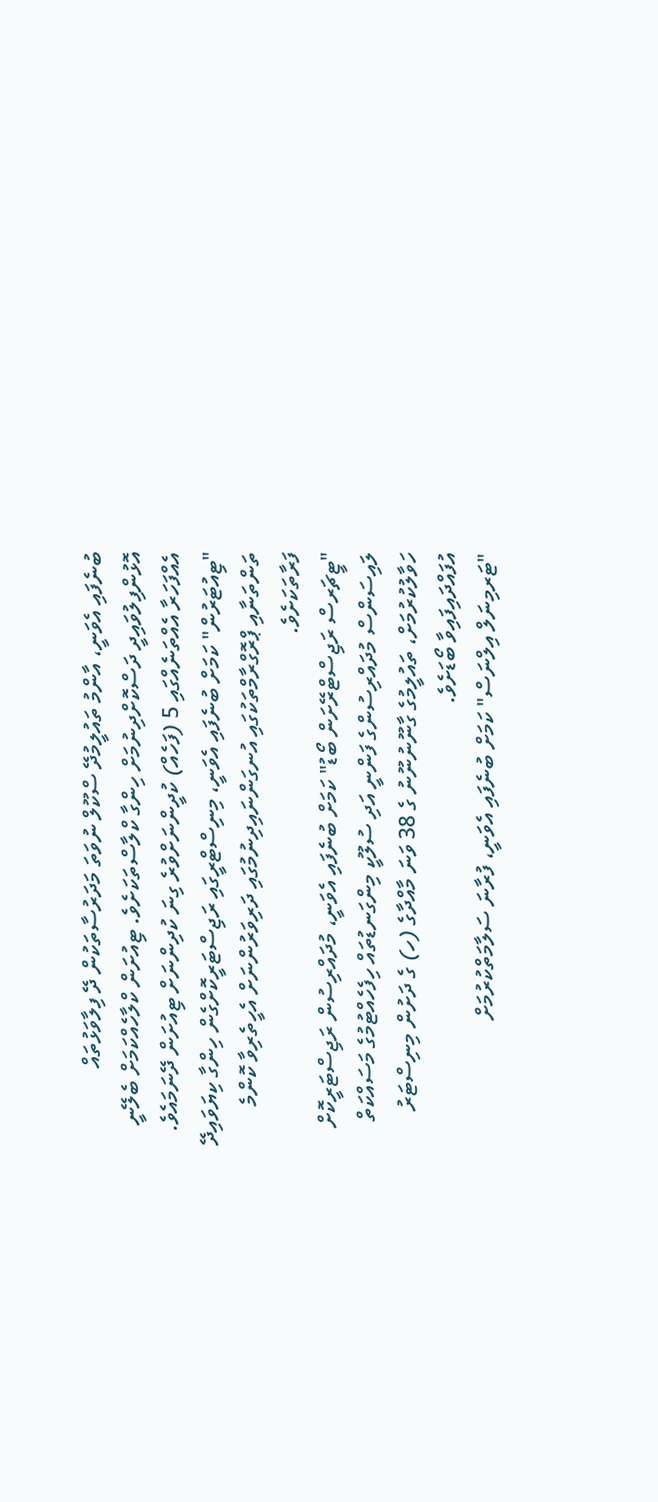ބުނެފައި އެވަނީ، އާންމު ތައުލީމުދޭ ސްކޫލް ނުވަތަ މަދަރުސާތަކުން ދޭ ފިލާވަޅުތައް އޮޅުންފިލުވައިދީ ދަސްކޮށްދިނުމަށް ހިންގާ ކްލާސްތަކަށެވެ. ޓިއުށަން ކްލާހެއްކަމަށް ބެލޭނީ އެއްފަހަރާ އެއްތަނެއްގައި 5 (ފަހެއް) ކުދީންނަށްވުރެ ގިނަ ކުދިންނަށް ޓިއުށަން ދޭނަމައެވެ.
"ޓިއުޓަރުން" ކަމަށް ބުނެފައި އެވަނީ، މިނިސްޓްރީގައި ރަޖިސްޓަރީކޮށްގެން ހިންގާ ކިޔަވައިދޭ ތަންތަނާއި ޕްރޮގްރާމްތަކުގައި އުނގަންނައިދިނުމުގައި ދަރިވަރުންނަށް އެހީތެރިވާ ކޮންމެ ފަރާތަކަށެވެ.
"ޓީޗަރސް ރަޖިސްޓްރޭށަން ބޯޑު" ކަމަށް ބުނެފައި އެވަނީ، މުދައްރިސުން ރަޖިސްޓަރީކޮށް ލައިސަންސް މުދައްރިސުންގެ ފަންނީ އަދި ސުލޫކީ މިންގަނޑުތައް ހިފެހެއްޓުމުގެ މަސައްކަތް ހަވާލުކުރުމަށް، ތައުލީމުގެ ގާނޫނުނޫނު ގެ 38 ވަނަ މާއްދާގެ (ހ) ގެ ދަށުން މިނިސްޓަރު އުފައްދައިފައިވާ ބޯޑަށެވެ.
"ޓަރމިނަލް އިލްނަސް" ކަމަށް ބުނެފައި އެވަނީ، ފުރާނަ ސަލާމަތްކުރުމަށް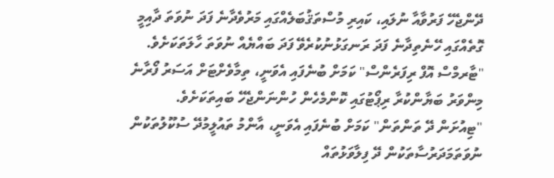ދޭންޖެހޭ ފަރުވާއާ ނުލައި، ކައިރި މުސްތަޤުބަލެއްގައި މަރުވެދާނެ ފަދަ ނުވަތަ ދާއިމީ ގޮތެއްގައި ހޭނެތިދާނެ ފަދަ ރަނގަޅުނުކުރެވޭ ފަދަ ބައްޔެއް ނުވަތަ ހާލަތަކަށެވެ.
"ޓާރމްސް އޮފް ރިފަރެންސް" ކަމަށް ބުނެފައި އެވަނީ، ތިމާވެށްޓަށް އަސަރު ފޯރާނެ މިންވަރު ބަޔާންކުރާ ރިޕޯޓުގައި ކޮންމެހެން ހުންނަންޖެހޭ ބައިތަކަށެވެ.
"ޓިއުށަން ދޭ ތަންތަން" ކަމަށް ބުނެފައި އެވަނީ، އާންމު ތައުލީމުދޭ ސުކޫލުތަކުން ނުވަތަމަދަރުސާތަކުން ދޭ ފިލާވަޅުތައް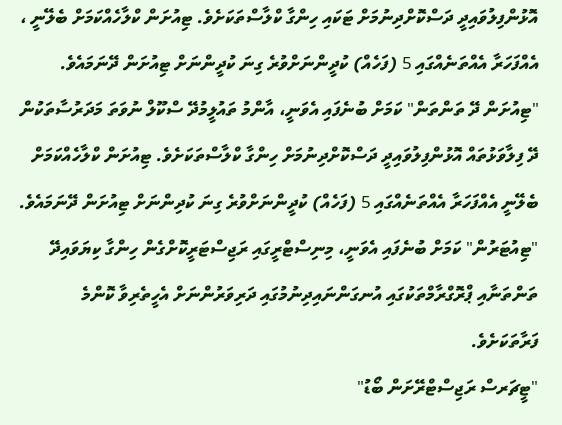އޮޅުންފިލުވައިދީ ދަސްކޮށްދިނުމަށް ޓަކައި ހިންގާ ކްލާސްތަކަށެވެ. ޓިއުށަން ކްލާހެއްކަމަށް ބެލޭނީ ، އެއްފަހަރާ އެއްތަނެއްގައި 5 (ފަހެއް) ކުދީންނަށްވުރެ ގިނަ ކުދީންނަށް ޓިއުށަން ދޭނަމައެވެ.
"ޓިއުށަން ދޭ ތަންތަން" ކަމަށް ބުނެފައި އެވަނީ، އާންމު ތައުލީމުދޭ ސްކޫލް ނުވަތަ މަދަރުސާތަކުން ދޭ ފިލާވަޅުތައް އޮޅުންފިލުވައިދީ ދަސްކޮށްދިނުމަށް ހިންގާ ކްލާސްތަކަށެވެ. ޓިއުށަން ކްލާހެއްކަމަށް ބެލޭނީ އެއްފަހަރާ އެއްތަނެއްގައި 5 (ފަހެއް) ކުދީންނަށްވުރެ ގިނަ ކުދިންނަށް ޓިއުށަން ދޭނަމައެވެ.
"ޓިއުޓަރުން" ކަމަށް ބުނެފައި އެވަނީ، މިނިސްޓްރީގައި ރަޖިސްޓަރީކޮށްގެން ހިންގާ ކިޔަވައިދޭ ތަންތަނާއި ޕްރޮގްރާމްތަކުގައި އުނގަންނައިދިނުމުގައި ދަރިވަރުންނަށް އެހީތެރިވާ ކޮންމެ ފަރާތަކަށެވެ.
"ޓީޗަރސް ރަޖިސްޓްރޭށަން ބޯޑު"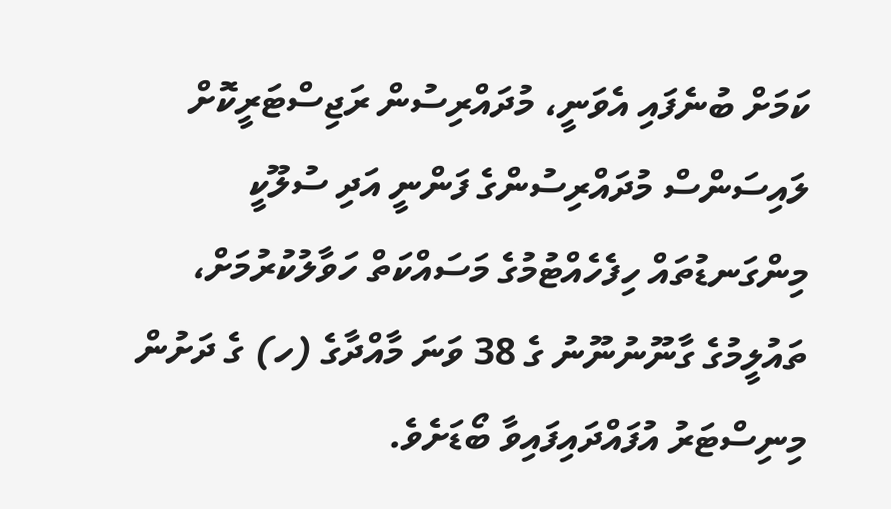ކަމަށް ބުނެފައި އެވަނީ، މުދައްރިސުން ރަޖިސްޓަރީކޮށް ލައިސަންސް މުދައްރިސުންގެ ފަންނީ އަދި ސުލޫކީ މިންގަނޑުތައް ހިފެހެއްޓުމުގެ މަސައްކަތް ހަވާލުކުރުމަށް، ތައުލީމުގެ ގާނޫނުނޫނު ގެ 38 ވަނަ މާއްދާގެ (ހ) ގެ ދަށުން މިނިސްޓަރު އުފައްދައިފައިވާ ބޯޑަށެވެ.